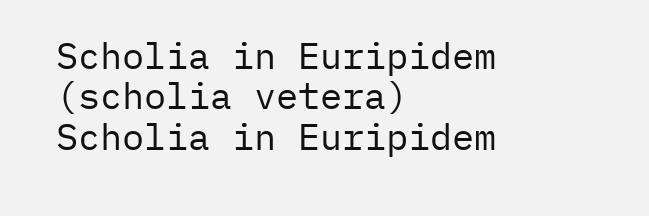Scholia in Euripidem (scholia vetera)
Scholia in Euripidem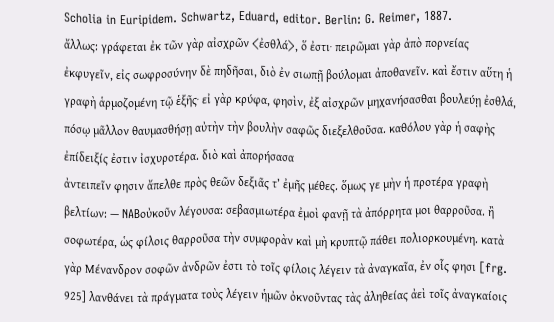Scholia in Euripidem. Schwartz, Eduard, editor. Berlin: G. Reimer, 1887.
ἄλλως: γράφεται ἐκ τῶν γὰρ αἰσχρῶν ⟨ἐσθλά⟩, ὅ ἐστι· πειρῶμαι γὰρ ἀπὸ πορνείας ἐκφυγεῖν, εἰς σωφροσύνην δὲ πηδῆσαι, διὸ ἐν σιωπῇ βούλομαι ἀποθανεῖν. καὶ ἔστιν αὕτη ἡ γραφὴ ἁρμοζομένη τῷ ἑξῆς· εἰ γὰρ κρύφα, φησὶν, ἐξ αἰσχρῶν μηχανήσασθαι βουλεύῃ ἐσθλά, πόσῳ μᾶλλον θαυμασθήσῃ αὐτὴν τὴν βουλὴν σαφῶς διεξελθοῦσα. καθόλου γὰρ ἡ σαφὴς ἐπίδειξίς ἐστιν ἰσχυροτέρα. διὸ καὶ ἀπορήσασα
ἀντειπεῖν φησιν ἄπελθε πρὸς θεῶν δεξιᾶς τ’ ἐμῆς μέθες. ὅμως γε μὴν ἡ προτέρα γραφὴ βελτίων: — NABοὐκοῦν λέγουσα: σεβασμιωτέρα ἐμοὶ φανῇ τὰ ἀπόρρητα μοι θαρροῦσα. ἢ σοφωτέρα, ὡς φίλοις θαρροῦσα τὴν συμφορὰν καὶ μὴ κρυπτῷ πάθει πολιορκουμένη. κατὰ γὰρ Μένανδρον σοφῶν ἀνδρῶν ἐστι τὸ τοῖς φίλοις λέγειν τὰ ἀναγκαῖα, ἐν οἷς φησι [frg. 925] λανθάνει τὰ πράγματα τοὺς λέγειν ἡμῶν ὀκνοῦντας τὰς ἀληθείας ἀεὶ τοῖς ἀναγκαίοις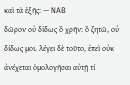καὶ τὰ ἑξῆς: — NAB
δῶρον οὐ δίδως ὃ χρῆν: ὃ ζητῶ, οὐ δίδως μοι. λέγει δὲ τοῦτο, ἐπεὶ οὐκ ἀνέχεται ὁμολογῆσαι αὐτῇ τί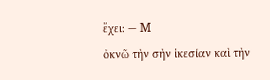ἔχει: — M
ὀκνῶ τὴν σὴν ἱκεσίαν καὶ τὴν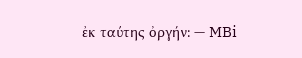ἐκ ταύτης ὀργήν: — MBi